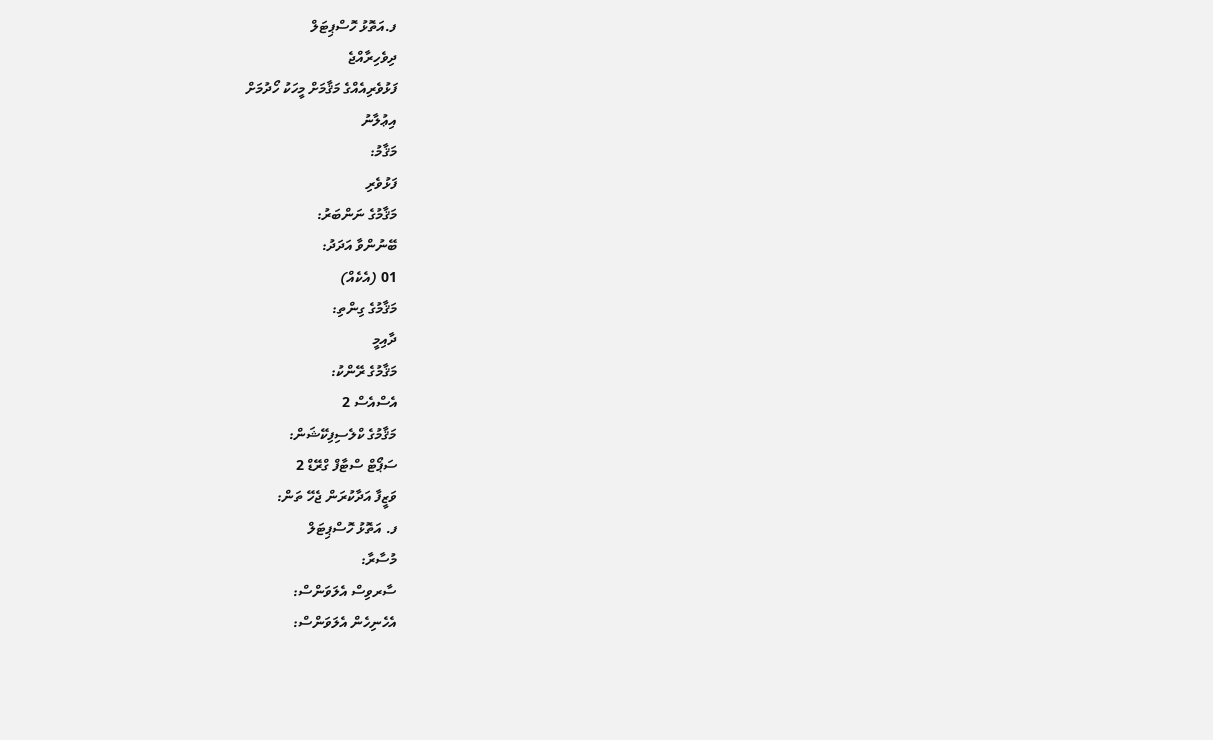ފ.އަތޮޅު ހޮސްޕިޓަލް
ދިވެހިރާއްޖެ
ފަޅުވެރިއެއްގެ މަޤާމަށް މީހަކު ހޯދުމަށް
އިޢުލާނު
މަޤާމު:
ފަޅުވެރި
މަޤާމުގެ ނަންބަރު:
ބޭނުންވާ އަދަދު:
01 (އެކެއް)
މަޤާމުގެ ގިންތި:
ދާއިމީ
މަޤާމުގެ ރޭންކު:
އެސްއެސް 2
މަޤާމުގެ ކްލެސިފިކޭޝަން:
ސަޕޯޓް ސްޓާފް ގްރޭޑް 2
ވަޒީފާ އަދާކުރަން ޖެހޭ ތަން:
ފ. އަތޮޅު ހޮސްޕިޓަލް
މުސާރާ:
ސާރވިސް އެލަވަންސް:
އެހެނިހެން އެލަވަންސް: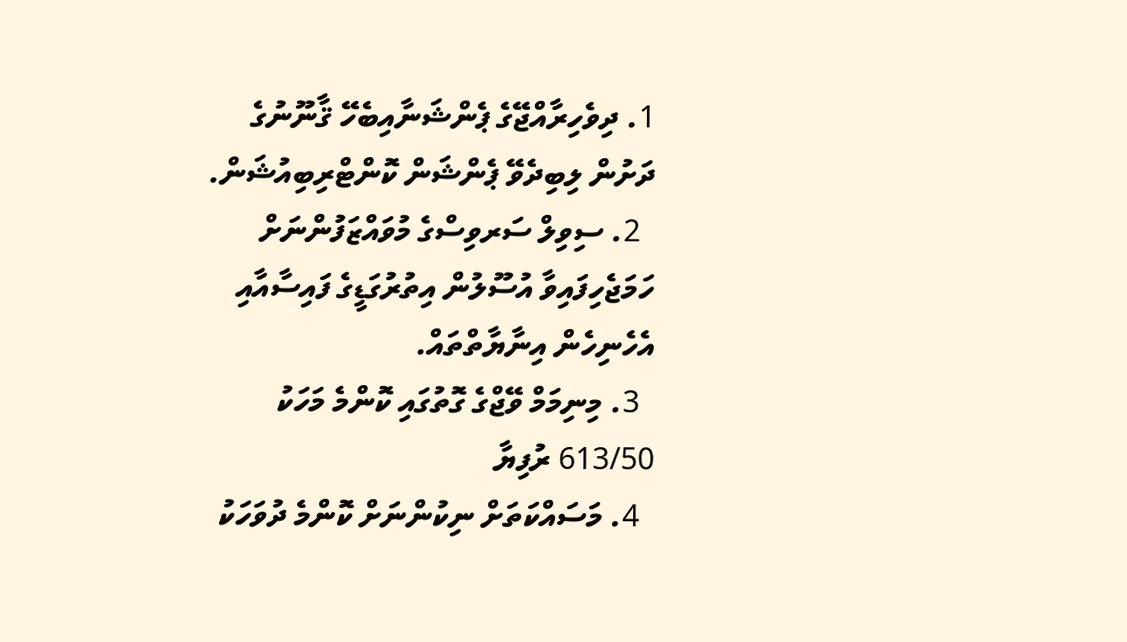1. ދިވެހިރާއްޖޭގެ ޕެންޝަނާއިބެހޭ ޤާނޫނުގެ ދަށުން ލިބިދެވޭ ޕެންޝަން ކޮންޓްރިބިއުޝަން.
  2. ސިވިލް ސަރވިސްގެ މުވައްޒަފުންނަށް ހަމަޖެހިފައިވާ އުސޫލުން އިތުރުގަޑީގެ ފައިސާއާއި އެހެނިހެން އިނާޔާތްތައް.
  3. މިނިމަމް ވޭޖްގެ ގޮތުގައި ކޮންމެ މަހަކު 613/50 ރުފިޔާ
  4. މަސައްކަތަށް ނިކުންނަށް ކޮންމެ ދުވަހަކު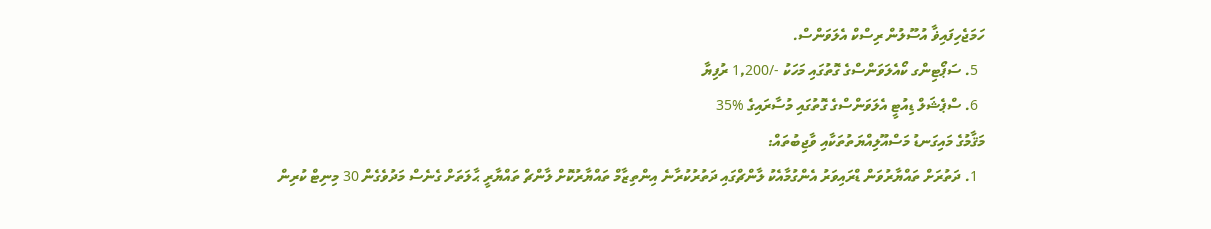ހަމަޖެހިފައިޥާ އުސޫލުން ރިސްކް އެލަވަންސް.
  5. ސަޕޯޓިންގ ކޯއެލަވަންސްގެ ގޮތުގައި މަހަކު -/1,200 ރުފިޔާ
  6. ސްޕެޝަލް ޑިއުޓީ އެލަވަންސްގެ ގޮތުގައި މުސާރައިގެ %35
މަޤާމުގެ މައިގަނޑު މަސްއޫލިއްޔަތުތަކާއި ވާޖިބުތައް:
  1. ދަތުރަށް ތައްޔާރުވަން ޑްރައިވަރު އެންގުމާއެކު ލާންޗްގައި ދަތުރުކުރާނެ އިންތިޒާމް ތައްޔާރުކޮށް ލާންޗް ތައްޔާރީ ޙާލަތަށް ގެނެސް މަދުވެގެން 30 މިނިޓް ކުރިން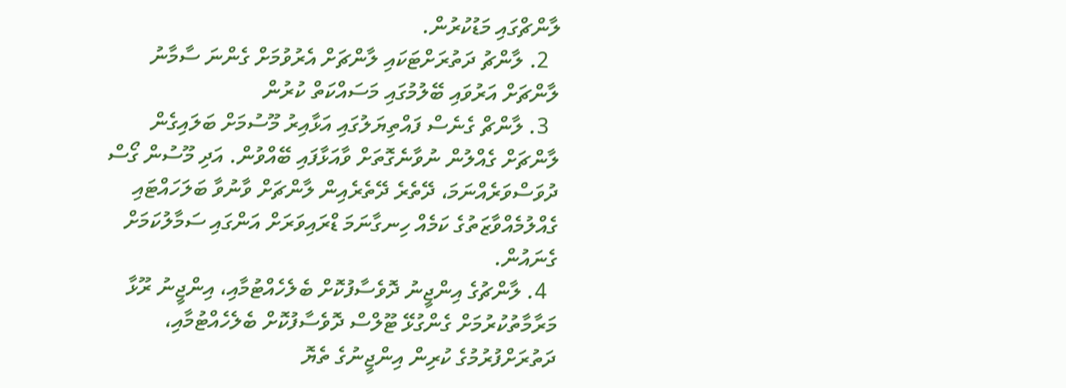ލާންޗްގައި މަޑުކުރުން.
  2. ލާންޗު ދަތުރަށްޓަކައި ލާންޗަށް އެރުވުމަށް ގެންނަ ސާމާނު ލާންޗަށް އަރުވައި ބޭލުމުގައި މަސައްކަތް ކުރުން
  3. ލާންޗް ގެނެސް ފައްތިޔަލުގައި އަޅާއިރު މޫސުމަށް ބަލައިގެން ލާންޗަށް ގެއްލުން ނުވާނެގޮތަށް ވާއަޅާފައި ބޭއްވުން. އަދި މޫސުން ގޯސް ދުވަސްވަރެއްނަމަ، ދޭތެރެ ދޭތެރެއިން ލާންޗަށް ވާނުވާ ބަލަހައްޓައި ގެއްލުމެއްވާޒަތުގެ ކަމެއް ހިނގާނަމަ ޑްރައިވަރަށް އަންގައި ސަމާލުކަމަށް ގެނައުން.
  4. ލާންޗުގެ އިންޖީނު ދޮވެސާފުކޮށް ބެލެހެއްޓުމާއި، އިންޖީނު ރޫޅާ މަރާމާތުކުރުމަށް ގެންގުޅޭ ޓޫލްސް ދޮވެސާފުކޮށް ބެލެހެއްޓުމާއި، ދަތުރަށްފުރުމުގެ ކުރިން އިންޖީނުގެ ތެޔޮ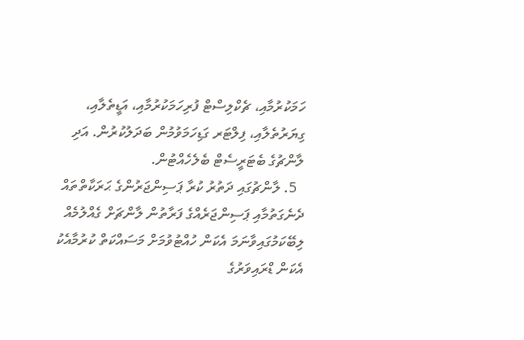ހަމަކުރުމާއި، ޗެކްލިސްޓް ފުރިހަމަކުރުމާއި، އަޑީތެލާއި، ގިޔަރުތެލާއި، ފިލްޓަރ ގަޑިހަމަވުމުން ބަދަލުކުރުން. އަދި ލާންޗުގެ ބެޓަރީސެޓް ބެލެހެއްޓުން.
  5. ލާންޗުގައި ދަތުރު ކުރާ ޕަސިންޖަރުންގެ ޙަރަކާތްތައް ދެނެގަތުމާއި ޕަސިންޖަރެއްގެ ފަރާތުން ލާންޗަށް ގެއްލުމެއް ލިބޭކަމުގައިވާނަމަ އެކަން ހުއްޓުވުމަށް މަސައްކަތް ކުރުމާއެކު އެކަން ޑްރައިވަރުގެ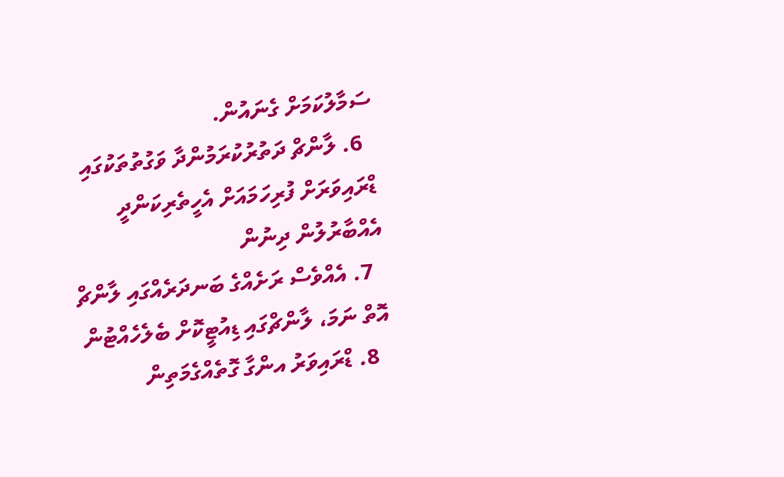ސަމާލުކަމަށް ގެނައުން.
  6. ލާންޗް ދަތުރުކުރަމުންދާ ވަގުތުތަކުގައި ޑްރައިވަރަށް ފުރިހަމައަށް އެހީތެރިކަންދީ އެއްބާރުލުން ދިނުން
  7. އެއްވެސް ރަށެއްގެ ބަނދަރެއްގައި ލާންޗް އޮތް ނަމަ، ލާންޗްގައި ޑިއުޓީކޮށް ބެލެހެއްޓުން
  8. ޑްރައިވަރު އންގާ ގޮތެއްގެމަތިން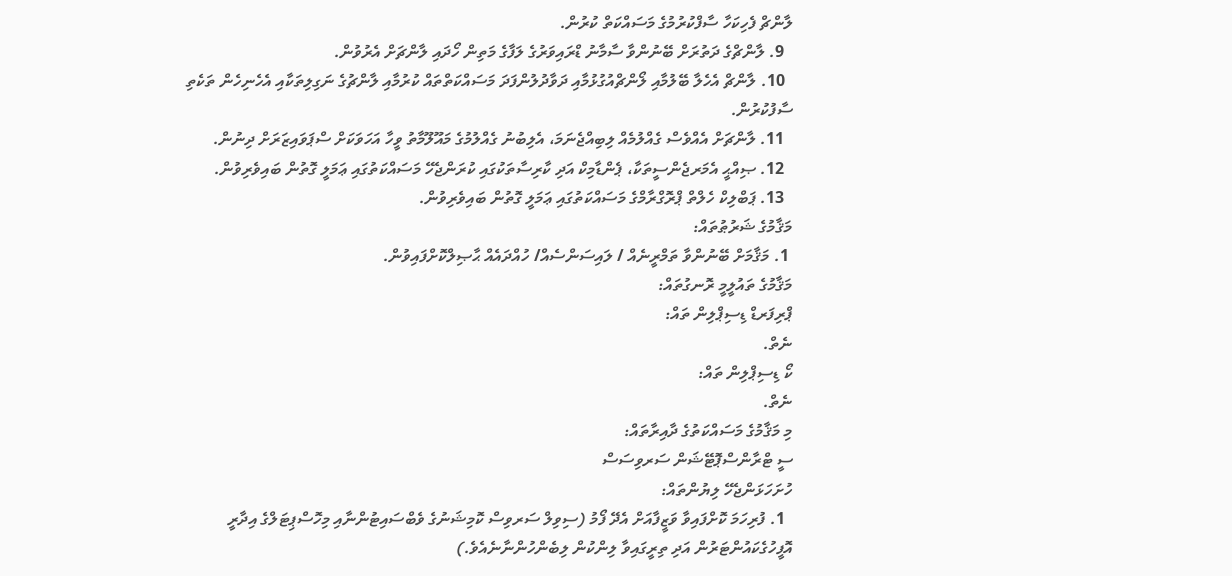ލާންޗް ފެހިކަހާ ސާފްކުރުމުގެ މަސައްކަތް ކުރުން.
  9. ލާންޗްގެ ދަތުރަށް ބޭނުންވާ ސާމާނު ޑްރައިވަރުގެ ލަފާގެ މަތިން ހޯދައި ލާންޗަށް އެރުވުން.
  10. ލާންޗް އެހެލާ ބޭލުމާއި ލޯންޗްއުގުޅުމާއި ދަވާދުލުންފަދަ މަސައްކަތްތައް ކުރުމާއި ލާންޗުގެ ނަގިލިތަކާއި އެހެނިހެން ތަކެތި ސާފުކުރުން.
  11. ލާންޗަށް އެއްވެސް ގެއްލުމެއް ލިބިއްޖެނަމަ، އެލިބުނު ގެއްލުމުގެ މައޫލޫމާތު ވީހާ އަހަވަކަށް ސްޕަވައިޒަރަށް ދިނުން.
  12. ޞިއްޙީ އެމަރޖެންސީތަކާ، ޕެންޑާމިކް އަދި ކާރިސާތަކުގައި ކުރަންޖެހޭ މަސައްކަތުގައި ޢަމަލީ ގޮތުން ބައިވެރިވުން.
  13. ޕަބްލިކް ހެލްތް ޕްރޮގްރާމްގެ މަސައްކަތުގައި ޢަމަލީ ގޮތުން ބައިވެރިވުން.
މަޤާމުގެ ޝަރުޠުތައް:
 1. މަޤާމަށް ބޭނުންވާ ތަމްރީނެއް / ލައިސަންސެއް/ ހުއްދައެއް ޙާޞިލްކޮށްފައިވުން.
މަޤާމުގެ ތައުލީމީ ރޮނގުތައް:
ޕްރިފަރޑް ޑިސިޕްލިން ތައް:
ނެތް.
ކޯ ޑިސިޕްލިން ތައް:
ނެތް.
މި މަޤާމުގެ މަސައްކަތުގެ ދާއިރާތައް:
ސީ ޓްރާންސްޕޮޓޭޝަން ސަރވިސަސް
ހުށަހަޅަންޖެހޭ ލިޔުންތައް:
  1. ފުރިހަމަ ކޮށްފައިވާ ވަޒީފާއަށް އެދޭ ފޯމު (ސިވިލް ސަރވިސް ކޮމިޝަނުގެ ވެބްސައިޓުންނާއި މިހޮސްޕިޓަލްގެ އިދާރީ އޮފީހުގެކައުންޓަރުން އަދި ތިރީގައިވާ ލިންކުން ލިބެންހުންނާނެއެވެ.)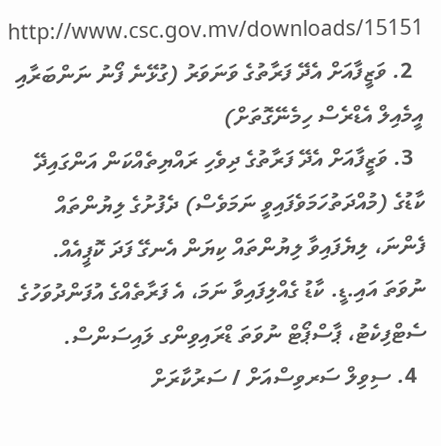http://www.csc.gov.mv/downloads/15151
  2. ވަޒީފާއަށް އެދޭ ފަރާތުގެ ވަނަވަރު (ގުޅޭނެ ފޯނު ނަންބަރާއި އީމެއިލް އެޑްރެސް ހިމެނޭގޮތަށް)
  3. ވަޒީފާއަށް އެދޭ ފަރާތުގެ ދިވެހި ރައްޔިތެއްކަން އަންގައިދޭ ކާޑުގެ (މުއްދަތުހަމަވެފައިވީ ނަމަވެސް) ދެފުށުގެ ލިޔުންތައް ފެންނަ، ލިޔެފައިވާ ލިޔުންތައް ކިޔަން އެނގޭ ފަދަ ކޮޕީއެއް. ނުވަތަ އައި.ޑީ. ކާޑު ގެއްލިފައިވާ ނަމަ، އެ ފަރާތެއްގެ އުފަންދުވަހުގެ ސެޓްފިކެޓު، ޕާސްޕޯޓް ނުވަތަ ޑްރައިވިންގ ލައިސަންސް.
  4. ސިވިލް ސަރވިސްއަށް / ސަރުކާރަށް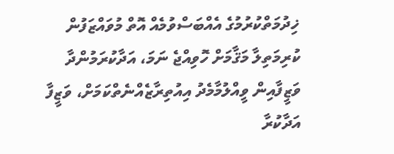ޚިދުމަތްކުރުމުގެ އެއްބަސްވުމެއް އޮތް މުވައްޒަފުން ކުރިމަތިލާ މަޤާމަށް ހޮވިއްޖެ ނަމަ، އަދާކުރަމުންދާ ވަޒީފާއިން ވީއްލުމާމެދު އިއުތިރާޒެއްނެތްކަމަށް، ވަޒީފާ އަދާކުރާ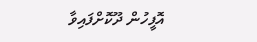އޮފީހުން ދޫކޮށްފައިވާ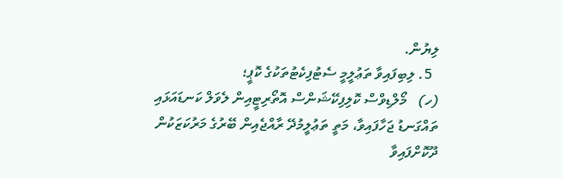ލިޔުން.
  5. ލިބިފައިވާ ތަޢުލީމީ ސެޓުފިކެޓުތަކުގެ ކޮޕީ؛
(ހ)   މޯލްޑިވްސް ކޮލިފިކޭޝަންސް އޮތޯރިޓީއިން ލެވަލް ކަނޑައަޅައި ތައްގަނޑު ޖަހާފައިވާ، މަތީ ތަޢުލީމުދޭ ރާއްޖެއިން ބޭރުގެ މަރުކަޒަކުން ދޫކޮށްފައިވާ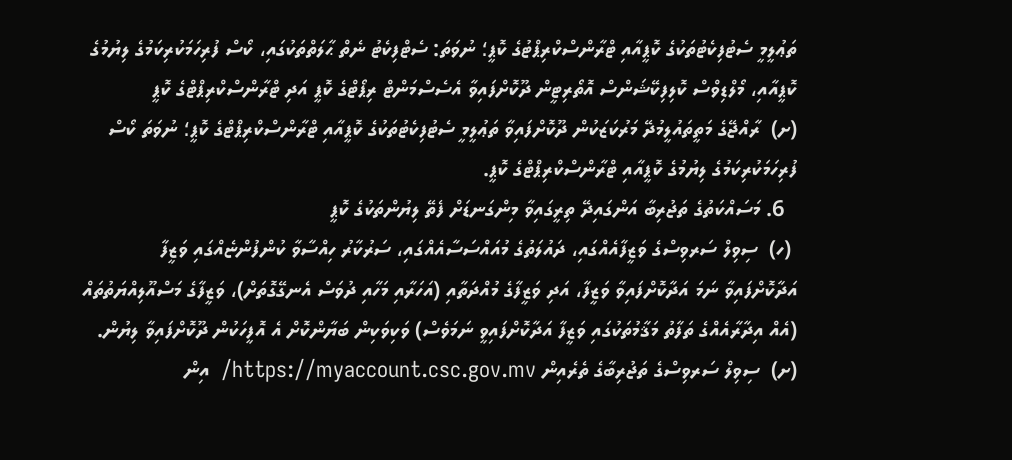ތަޢުލީމީ ސެޓުފިކެޓުތަކުގެ ކޮޕީއާއި ޓްރާންސްކްރިޕްޓުގެ ކޮޕީ؛ ނުވަތަ: ސެޓްފިކެޓު ނެތް ޙާލަތްތަކުގައި، ކޯސް ފުރިހަމަކުރިކަމުގެ ލިޔުމުގެ ކޮޕީއާއި، މޯލްޑިވްސް ކޮލިފިކޭޝަންސް އޮތޯރިޓީން ދޫކޮށްފައިވާ އެސެސްމަންޓް ރިޕޯޓްގެ ކޮޕީ އަދި ޓްރާންސްކްރިޕްޓްގެ ކޮޕީ
(ށ)  ރާއްޖޭގެ މަތީތައުލީމުދޭ މަރުކަޒަކުން ދޫކޮށްފައިވާ ތަޢުލީމީ ސެޓުފިކެޓުތަކުގެ ކޮޕީއާއި ޓްރާންސްކްރިޕްޓްގެ ކޮޕީ؛ ނުވަތަ ކޯސް ފުރިހަމަކުރިކަމުގެ ލިޔުމުގެ ކޮޕީއާއި ޓްރާންސްކްރިޕްޓްގެ ކޮޕީ.
  6. މަސައްކަތުގެ ތަޖުރިބާ އަންގައިދޭ ތިރީގައިވާ މިންގަނޑަށް ފެތޭ ލިޔުންތަކުގެ ކޮޕީ
 (ހ)  ސިވިލް ސަރވިސްގެ ވަޒީފާއެއްގައި، ދައުލަތުގެ މުއައްސަސާއެއްގައި، ސަރުކާރު ހިއްސާވާ ކުންފުންޏެއްގައި ވަޒީފާ އަދާކޮށްފައިވާ ނަމަ އަދާކޮށްފައިވާ ވަޒީފާ، އަދި ވަޒީފާގެ މުއްދަތާއި (އަހަރާއި މަހާއި ދުވަސް އެނގޭގޮތަށް)، ވަޒީފާގެ މަސްއޫލިއްޔަތުތައް (އެއް އިދާރާއެއްގެ ތަފާތު މަޤާމުތަކުގައި ވަޒީފާ އަދާކޮށްފައިވީ ނަމަވެސް) ވަކިވަކިން ބަޔާންކޮށް އެ އޮފީހަކުން ދޫކޮށްފައިވާ ލިޔުން.
(ށ)  ސިވިލް ސަރވިސްގެ ތަޖުރިބާގެ ތެރެއިން https://myaccount.csc.gov.mv/  އިން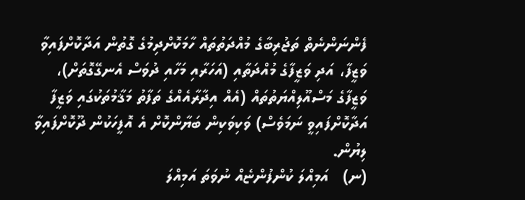ފެންނަންނެތް ތަޖުރިބާގެ މުއްދަތުތައް ހާމަކޮށްދިމުގެ ގޮތުން އަދާކޮށްފައިވާ ވަޒީފާ، އަދި ވަޒީފާގެ މުއްދަތާއި (އަހަރާއި މަހާއި ދުވަސް އެނގޭގޮތަށް)، ވަޒީފާގެ މަސްއޫލިއްޔަތުތައް (އެއް އިދާރާއެއްގެ ތަފާތު މަޤާމުތަކުގައި ވަޒީފާ އަދާކޮށްފައިވީ ނަމަވެސް) ވަކިވަކިން ބަޔާންކޮށް އެ އޮފީހަކުން ދޫކޮށްފައިވާ ލިޔުން.
(ނ)   އަމިއްލަ ކުންފުންޏެއް ނުވަތަ އަމިއްލަ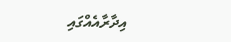އިދާރާއެއްގައި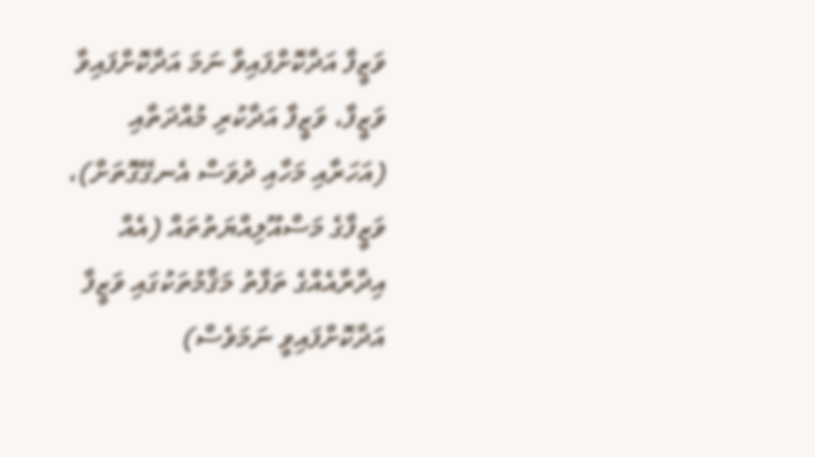ވަޒީފާ އަދާކޮށްފައިވާ ނަމަ އަދާކޮށްފައިވާ ވަޒީފާ، ވަޒީފާ އަދާކުރި މުއްދަތާއި (އަހަރާއި މަހާއި ދުވަސް އެނގޭގޮތަށް)، ވަޒީފާގެ މަސްއޫލިއްޔަތުތައް (އެއް އިދާރާއެއްގެ ތަފާތު މަޤާމުތަކުގައި ވަޒީފާ އަދާކޮށްފައިވީ ނަމަވެސް)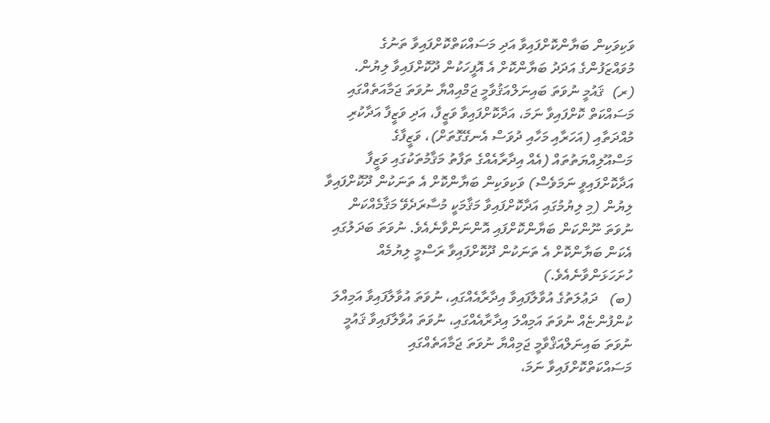ވަކިވަކިން ބަޔާންކޮށްފައިވާ އަދި މަސައްކަތްކޮށްފައިވާ ތަނުގެ މުވައްޒަފުންގެ އަދަދު ބަޔާންކޮށް އެ އޮފީހަކުން ދޫކޮށްފައިވާ ލިޔުން.
(ރ)  ޤައުމީ ނުވަތަ ބައިނަލްއަޤުވާމީ ޖަމްއިއްޔާ ނުވަތަ ޖަމާއަތެއްގައި މަސައްކަތް ކޮށްފައިވާ ނަމަ، އަދާކޮށްފައިވާ ވަޒީފާ، އަދި ވަޒީފާ އަދާކުރި މުއްދަތާއި (އަހަރާއި މަހާއި ދުވަސް އެނގޭގޮތަށް)، ވަޒީފާގެ މަސްއޫލިއްޔަތުތައް (އެއް އިދާރާއެއްގެ ތަފާތު މަޤާމުތަކުގައި ވަޒީފާ އަދާކޮށްފައިވީ ނަމަވެސް) ވަކިވަކިން ބަޔާންކޮށް އެ ތަނަކުން ދޫކޮށްފައިވާ ލިޔުން (މި ލިޔުމުގައި އަދާކޮށްފައިވާ މަޤާމަކީ މުސާރަދެވޭ މަޤާމެއްކަން ނުވަތަ ނޫންކަން ބަޔާންކޮށްފައި އޮންނަންވާނެއެވެ. ނުވަތަ ބަދަލުގައި އެކަން ބަޔާންކޮށް އެ ތަނަކުން ދޫކޮށްފައިވާ ރަސްމީ ލިޔުމެއް ހުށަހަޅަންވާނެއެވެ.)
(ބ)   ދަޢުލަތުގެ އުވާލާފައިވާ އިދާރާއެއްގައި، ނުވަތަ އުވާލާފައިވާ އަމިއްލަ ކުންފުންޏެއް ނުވަތަ އަމިއްލަ އިދާރާއެއްގައި، ނުވަތަ އުވާލާފައިވާ ޤައުމީ ނުވަތަ ބައިނަލްއަޤްވާމީ ޖަމިއްޔާ ނުވަތަ ޖަމާއަތެއްގައި މަސައްކަތްކޮށްފައިވާ ނަމަ،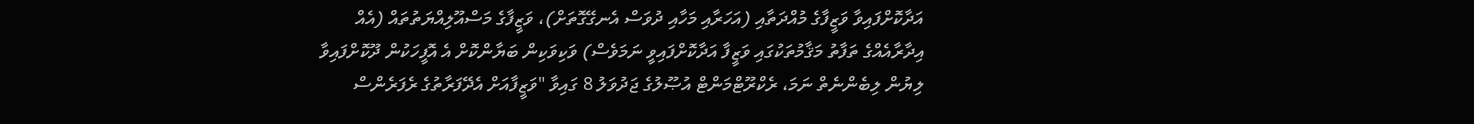އަދާކޮށްފައިވާ ވަޒީފާގެ މުއްދަތާއި (އަހަރާއި މަހާއި ދުވަސް އެނގޭގޮތަށް)، ވަޒީފާގެ މަސްއޫލިއްޔަތުތައް (އެއް އިދާރާއެއްގެ ތަފާތު މަޤާމުތަކުގައި ވަޒީފާ އަދާކޮށްފައިވީ ނަމަވެސް) ވަކިވަކިން ބަޔާންކޮށް އެ އޮފީހަކުން ދޫކޮށްފައިވާ ލިޔުން ލިބެންނެތް ނަމަ، ރެކްރޫޓްމަންޓް އުޞޫލުގެ ޖަދުވަލު 8 ގައިވާ "ވަޒީފާއަށް އެދޭފަރާތުގެ ރެފަރެންސް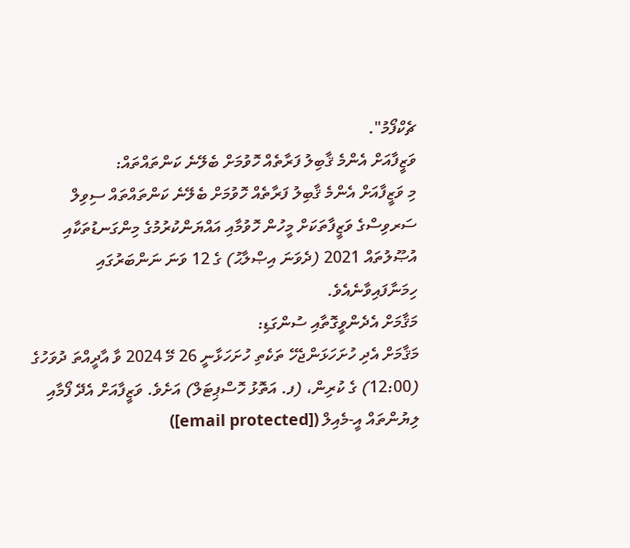ޗެކްފޯމު".
ވަޒީފާއަށް އެންމެ ޤާބިލު ފަރާތެއް ހޮވުމަށް ބެލޭނެ ކަންތައްތައް:
މި ވަޒީފާއަށް އެންމެ ޤާބިލު ފަރާތެއް ހޮވުމަށް ބެލޭނެ ކަންތައްތައް ސިވިލް ސަރވިސްގެ ވަޒީފާތަކަށް މީހުން ހޮވުމާއި އައްޔަންކުރުމުގެ މިންގަނޑުތަކާއި އުޞޫލުތައް 2021 (ދެވަނަ އިޞްލާޙު) ގެ 12 ވަނަ ނަންބަރުގައި ހިމަނާފައިވާނެއެވެ.
މަޤާމަށް އެދެންވީގޮތާއި ސުންގަޑި:
މަޤާމަށް އެދި ހުށަހަޅަންޖެހޭ ތަކެތި ހުށަހަޅާނީ 26 މޭ 2024 ވާ އާދީއްތަ ދުވަހުގެ (12:00) ގެ ކުރިން، (ފ. އަތޮޅު ހޮސްޕިޓަލް) އަށެވެ. ވަޒީފާއަށް އެދޭ ފޯމާއި ލިޔުންތައް އީ-މެއިލް ([email protected])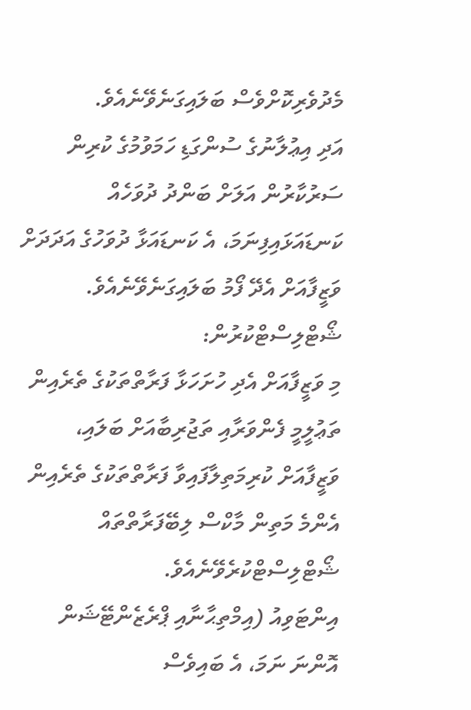މެދުވެރިކޮށްވެސް ބަލައިގަނެވޭނެއެވެ.
އަދި އިޢުލާނުގެ ސުންގަޑި ހަމަވުމުގެ ކުރިން ސަރުކާރުން އަލަށް ބަންދު ދުވަހެއް ކަނޑައަޅައިފިނަމަ، އެ ކަނޑައަޅާ ދުވަހުގެ އަދަދަށް ވަޒީފާއަށް އެދޭ ފޯމު ބަލައިގަނެވޭނެއެވެ.
ޝޯޓްލިސްޓްކުރުން:
މި ވަޒީފާއަށް އެދި ހުށަހަޅާ ފަރާތްތަކުގެ ތެރެއިން ތަޢުލީމީ ފެންވަރާއި ތަޖުރިބާއަށް ބަލައި، ވަޒީފާއަށް ކުރިމަތިލާފައިވާ ފަރާތްތަކުގެ ތެރެއިން އެންމެ މަތިން މާކްސް ލިބޭފަރާތްތައް ޝޯޓްލިސްޓްކުރެވޭނެއެވެ.
އިންޓަވިއު (އިމްތިޙާނާއި ޕްރެޒެންޓޭޝަން އޮންނަ ނަމަ، އެ ބައިވެސް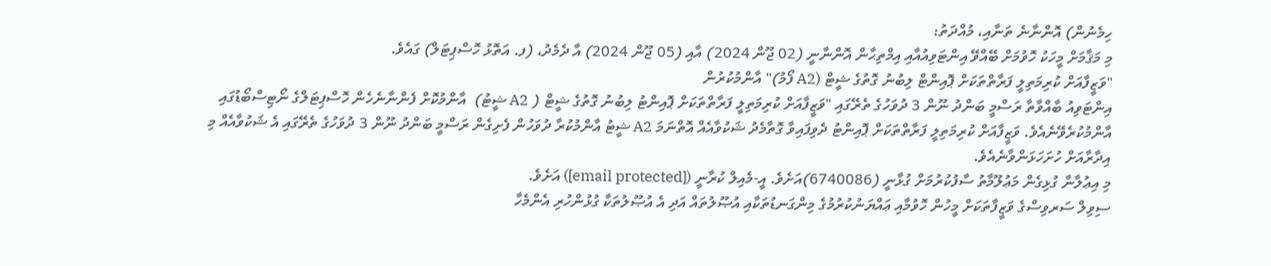ހިމެނުން) އޮންނާނެ ތަނާއި، މުއްދަތު:
މި މަޤާމަށް މީހަކު ހޮވުމަށް ބޭއްވޭ އިންޓަވިއުއާއި އިމްތިޙާން އޮންނާނީ (02 ޖޫން 2024) އާއި (05 ޖޫން 2024) އާ ދެމެދު، (ފ. އަތޮޅު ހޮސްޕިޓަލް) ގައެވެ.
"ވަޒީފާއަށް ކުރިމަތިލީ ފަރާތްތަކަށް ޕޮއިންޓް ލިބުނު ގޮތުގެ ޝީޓް (A2 ފޯމު)" އާންމުކުރުން
އިންޓަވިއު ބާއްވާތާ ރަސްމީ ބަންދު ނޫން 3 ދުވަހުގެ ތެރޭގައި "ވަޒީފާއަށް ކުރިމަތިލީ ފަރާތްތަކަށް ޕޮއިންޓު ލިބުނު ގޮތުގެ ޝީޓް ( A2 ޝީޓު)  އާންމުކޮށް ފެންނާނެހެން ހޮސްޕިޓަލްގެ ނޯޓިސްބޯޑުގައި އާންމުކުރެވޭނެއެވެ. ވަޒީފާއަށް ކުރިމަތިލީ ފަރާތްތަކަށް ޕޮއިންޓު ދެވިފައިވާ ގޮތާމެދު ޝަކުވާއެއް އޮތްނަމަ A2 ޝީޓު އާންމުކުރާ ދުވަހުން ފެށިގެން ރަސްމީ ބަންދު ނޫން 3 ދުވަހުގެ ތެރޭގައި އެ ޝަކުވާއެއް މި އިދާރާއަށް ހުށަހަޅަންވާނެއެވެ.
މި އިޢުލާނާ ގުޅިގެން މަޢުލޫމާތު ސާފުކުރުމަށް ގުޅާނީ (6740086)އަށެވެ. އީ-މެއިލް ކުރާނީ ([email protected]) އަށެވެ.
ސިވިލް ސަރވިސްގެ ވަޒީފާތަކަށް މީހުން ހޮވުމާއި ޢައްޔަނުކުރުމުގެ މިންގަނޑުތަކާއި އުޞޫލުތައް އަދި އެ އުޞޫލުތަކާ ގުޅުންހުރި އެންމެހާ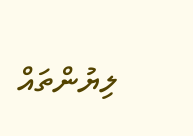ލިޔުންތައް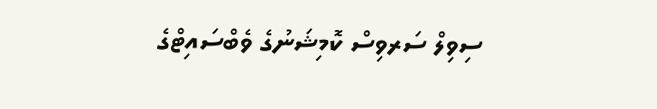ސިވިލް ސަރވިސް ކޮމިޝަނުގެ ވެބްސައިޓްގެ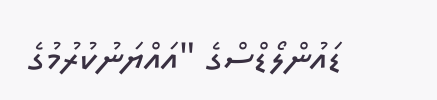ޑައުންލޯޑްސްގެ "އައްޔަނުކުރުމުގެ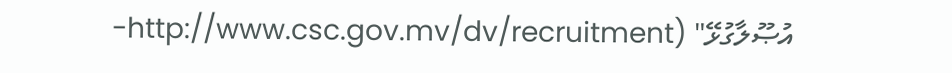އުޞޫލާގުޅޭ" (http://www.csc.gov.mv/dv/recruitment-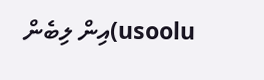usoolu)އިން ލިބެން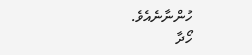ހުންނާނެއެވެ.
ހޯދާ